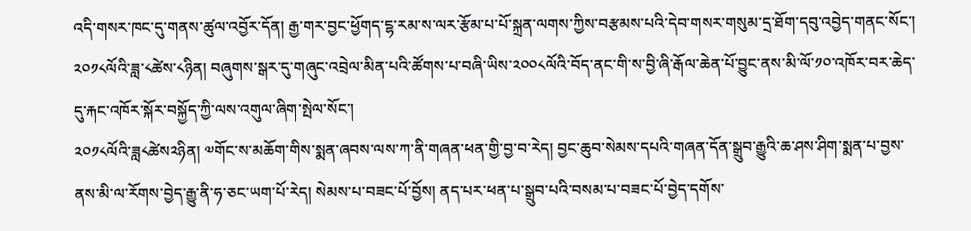འདི་གསར་ཁང་དུ་གནས་ཚུལ་འབྱོར་དོན། རྒྱ་གར་བྱང་ཕྱོགད་ངྷ་རམ་ས་ལར་རྩོམ་པ་པོ་སྐྲན་ལགས་ཀྱིས་བརྩམས་པའི་དེབ་གསར་གསུམ་དྲ་ཐོག་དབུ་འབྱེད་གནང་སོང་།
༢༠༡༨ལོའི་ཟླ་༨ཚེས་༨ཉིན། བཞུགས་སྒར་དུ་གཞུང་འབྲེལ་མིན་པའི་ཚོགས་པ་བཞི་ཡིས་༢༠༠༨ལོའི་བོད་ནང་གི་ས་བྱི་ཞི་རྒོལ་ཆེན་པོ་བྱུང་ནས་མི་ལོ་༡༠་འཁོར་བར་ཆེད་དུ་རྐང་འཁོར་སྐོར་བསྐྱོད་ཀྱི་ལས་འགུལ་ཞིག་སྤེལ་སོང་།
༢༠༡༨ལོའི་ཟླ༨ཚེས༢ཉིན། ༧གོང་ས་མཆོག་གིས་སྨན་ཞབས་ལས་ཀ་ནི་གཞན་ཕན་གྱི་བྱ་བ་རེད། བྱང་ཆུབ་སེམས་དཔའི་གཞན་དོན་སྒྲུབ་རྒྱུའི་ཆ་ཤས་ཤིག་སྨན་པ་བྱས་ནས་མི་ལ་རོགས་བྱེད་རྒྱུ་ནི་ཧ་ཅང་ཡག་པོ་རེད། སེམས་པ་བཟང་པོ་བྱོས། ནད་པར་ཕན་པ་སྒྲུབ་པའི་བསམ་པ་བཟང་པོ་བྱེད་དགོས་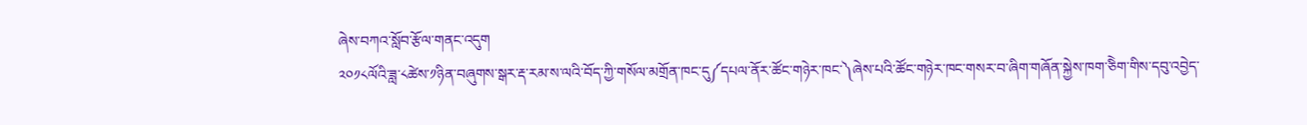ཞེས་བཀའ་སློབ་རྩོལ་གནང་འདུག
༢༠༡༨ལོའི་ཟླ་༨ཚེས་༡ཉིན་བཞུགས་སྒར་རྡ་རམ་ས་ལའི་བོད་ཀྱི་གསོལ་མགྲོན་ཁང་དུ༼དཔལ་ནོར་ཚོང་གཉེར་ཁང་༽ཞེས་པའི་ཚོང་གཉེར་ཁང་གསར་བ་ཞིག་གཞོན་སྐྱེས་ཁག་ཅིེག་གིས་དབུ་འབྱེད་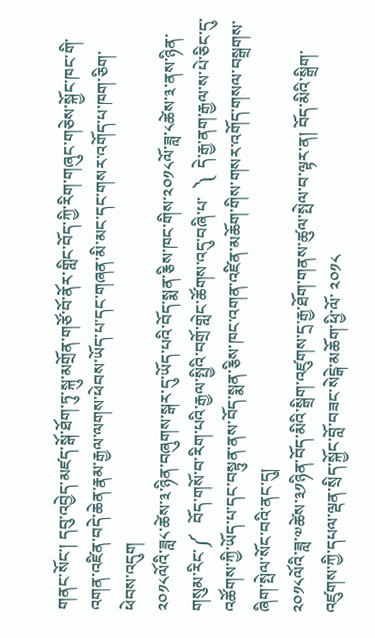གནང་སོང་། དབུ་འབྱེད་མཛད་སྒོ་ཐོག་ཏུ་སྐུ་མགྲོན་གཙོ་བོ་ནོར་གླིང་བོད་ཀྱི་རིག་གཞུང་གཅེས་སྐྱོང་ཁང་གི་འགན་འཛིན་བདེ་ཆེན་རྣམ་རྒྱལ་ལགས་ཕེབས་ཡོད་པ་དང་གཞན་མི་མང་དང་གསར་འགོད་པ་ཁག་ཅིག་ཕེབས་འདུག
༢༠༡༨ལོའི་ཟླ༨་ཚེས་༣་ཉིན་བཞུགས་སྒར་དུ་ཡོད་པའི་བོད་སྨན་རྕིས་ཁང་གིས་༢༠༡༨ལོ་ཟླ་༨ཚེས་༣་ནས་ཉིན་གསུམ་རིང་༼   བོད་གསོ་བ་རིག་པའི་རྒྱལ་སྤྱིའི་བགྲོ་གླེང་ཚོགས་འདུ་བཞི་པ་  ༽  དེ་རྒྱ་ནག་རྒྱལ་ས་པེ་ཅིང་དུ་འཚོགས་ཀྱི་ཡོད་པ་དང་བསྟུན་ནས་བོད་སྨན་རྕིས་ཁང་འགན་འཛིན་མཆོག་གིས་གསར་འགོད་གསལ་བསྒྲགས་ཞིག་སྤེལ་སོང་བའི་ནང་དུ།
༢༠༡༨ལོའི་ཟླ་༧ཚེས་༣༡ཉིན་བོད་མིའི་སྒྲིག་འཛུགས་དྲ་རྒྱ་ཐོག་གནས་ཚུལ་སྤེལ་བ་ལྟར་ན། བོད་མིའི་སྒྲིག་འཛུགས་ཀྱི་དཔལ་ལྡན་སྲིད་སྐྱོང་བློ་བཟང་སེངྒེ་མཆོག་ཕྱི་ལོ་ ༢༠༡༨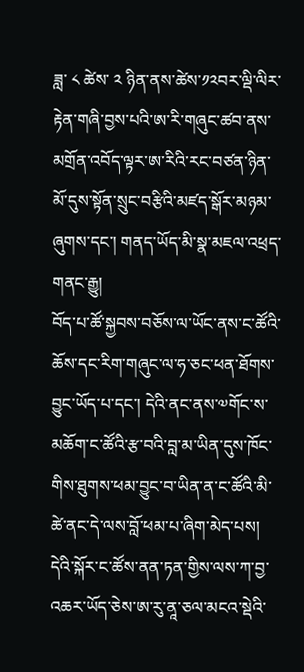ཟླ་ ༨ ཚེས་ ༢ ཉིན་ནས་ཚེས་༡༢བར་ལྡི་ལིར་རྟེན་གཞི་བྱས་པའི་ཨ་རི་གཞུང་ཚབ་ནས་མགྲོན་འབོད་ལྟར་ཨ་རིའི་རང་བཙན་ཉིན་མོ་དུས་སྟོན་སྲུང་བརྩིའི་མཛད་སྒོར་མཉམ་ཞུགས་དང་། གནད་ཡོད་མི་སྣ་མཇལ་འཕྲད་གནང་རྒྱུ།
བོད་པ་ཚོ་སྐྱབས་བཅོས་ལ་ཡོང་ནས་ང་ཚོའི་ཆོས་དང་རིག་གཞུང་ལ་ཧ་ཅང་ཕན་ཐོགས་བྱུང་ཡོད་པ་དང་། དེའི་ནང་ནས་༧གོང་ས་མཆོག་ང་ཚོའི་རྩ་བའི་བླ་མ་ཡིན་དུས་ཁོང་གིས་ཐུགས་ཕམ་བྱུང་བ་ཡིན་ན་ང་ཚོའི་མི་ཚེ་ནང་དེ་ལས་བློ་ཕམ་པ་ཞིག་མེད་པས། དེའི་སྐོར་ང་ཚོས་ནན་ཏན་གྱིས་ལས་ཀ་བྱ་འཆར་ཡོད་ཅེས་ཨ་རུ་ནཱ་ཅལ་མངའ་སྡེའི་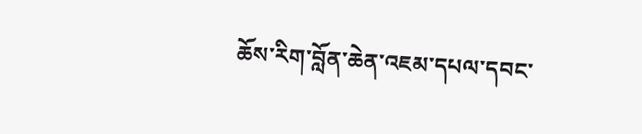ཆོས་རིག་བློན་ཆེན་འཇམ་དཔལ་དབང་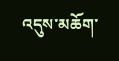འདུས་མཆོག་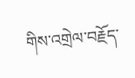གིས་འགྲེལ་བརྗོད་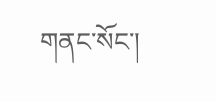གནང་སོང་།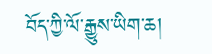བོད་ཀྱི་ལོ་རྒྱུས་ཡིག་ཆ།